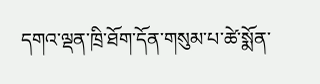དགའ་ལྡན་ཁྲི་ཐོག་དོན་གསུམ་པ་ཚེ་སྨོན་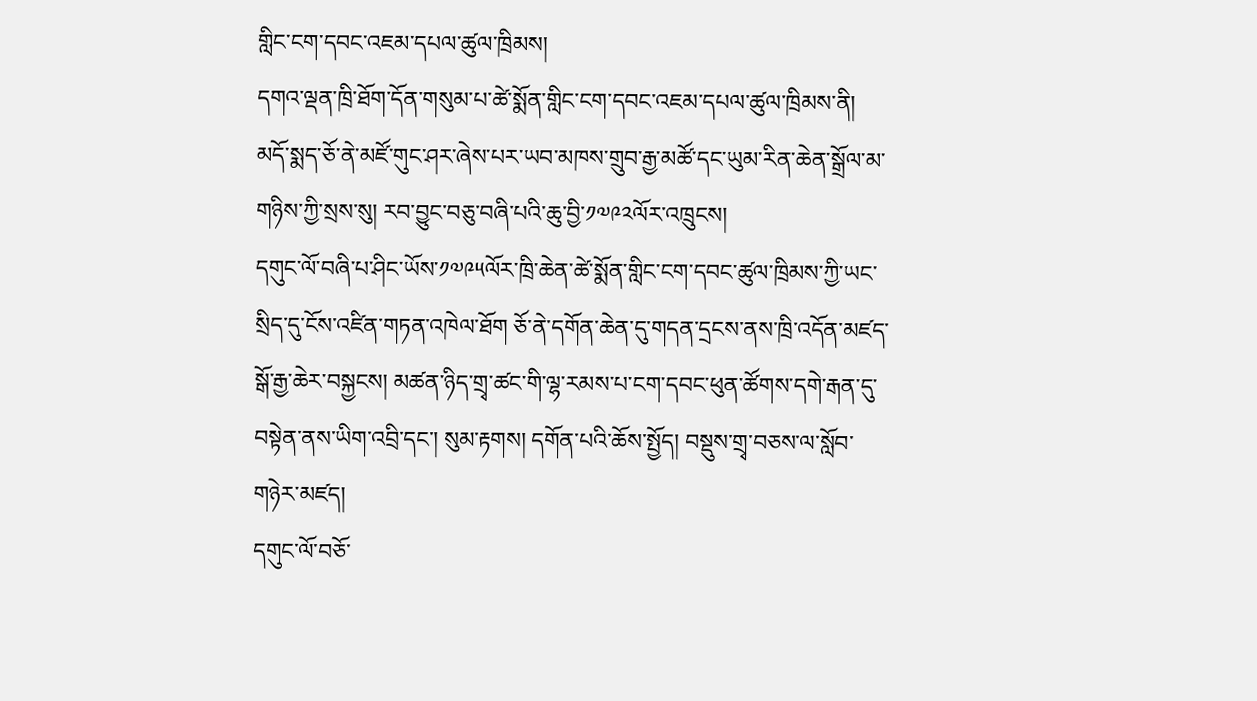གླིང་ངག་དབང་འཇམ་དཔལ་ཚུལ་ཁྲིམས།
དགའ་ལྡན་ཁྲི་ཐོག་དོན་གསུམ་པ་ཚེ་སྨོན་གླིང་ངག་དབང་འཇམ་དཔལ་ཚུལ་ཁྲིམས་ནི། མདོ་སྨད་ཅོ་ནེ་མཛོ་གུང་ཤར་ཞེས་པར་ཡབ་མཁས་གྲུབ་རྒྱ་མཚོ་དང་ཡུམ་རིན་ཆེན་སྒྲོལ་མ་གཉིས་ཀྱི་སྲས་སུ། རབ་བྱུང་བཅུ་བཞི་པའི་ཆུ་བྱི་༡༧༩༢ལོར་འཁྲུངས།
དགུང་ལོ་བཞི་པ་ཤིང་ཡོས་༡༧༩༥ལོར་ཁྲི་ཆེན་ཚེ་སྨོན་གླིང་ངག་དབང་ཚུལ་ཁྲིམས་ཀྱི་ཡང་སྲིད་དུ་ངོས་འཛིན་གཏན་འཁེལ་ཐོག ཅོ་ནེ་དགོན་ཆེན་དུ་གདན་དྲངས་ནས་ཁྲི་འདོན་མཛད་སྒོ་རྒྱ་ཆེར་བསྐྱངས། མཚན་ཉིད་གྲྭ་ཚང་གི་ལྷ་རམས་པ་ངག་དབང་ཕུན་ཚོགས་དགེ་རྒན་དུ་བསྟེན་ནས་ཡིག་འབྲི་དང་། སུམ་རྟགས། དགོན་པའི་ཆོས་སྤྱོད། བསྡུས་གྲྭ་བཅས་ལ་སློབ་གཉེར་མཛད།
དགུང་ལོ་བཅོ་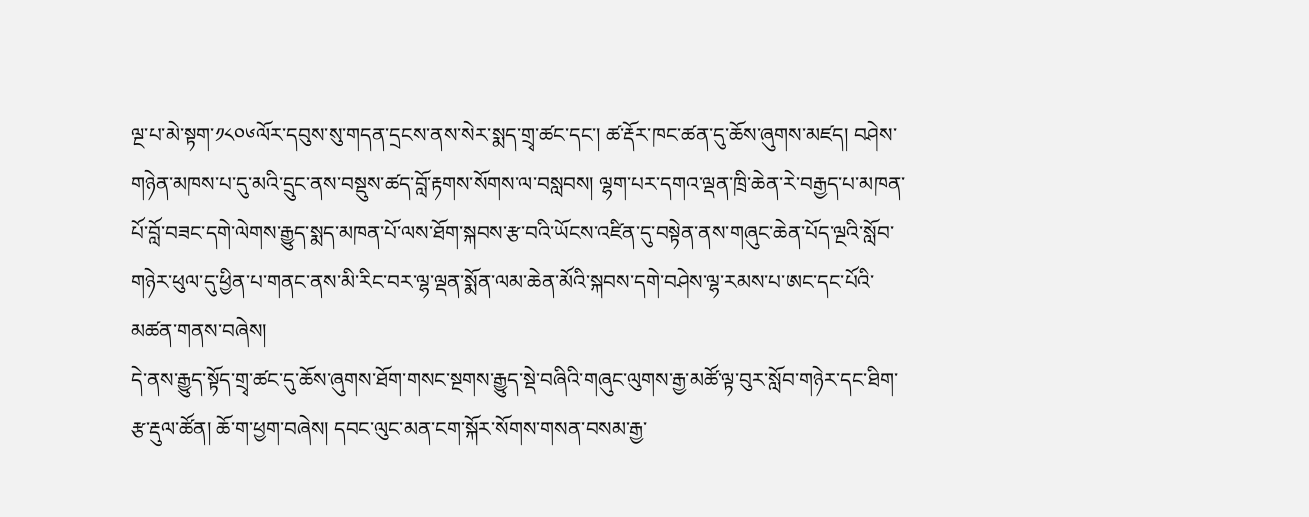ལྔ་པ་མེ་སྟག་༡༨༠༦ལོར་དབུས་སུ་གདན་དྲངས་ནས་སེར་སྨད་གྲྭ་ཚང་དང་། ཚ་རྡོར་ཁང་ཚན་དུ་ཆོས་ཞུགས་མཛད། བཤེས་གཉེན་མཁས་པ་དུ་མའི་དྲུང་ནས་བསྡུས་ཚད་བློ་རྟགས་སོགས་ལ་བསླབས། ལྷག་པར་དགའ་ལྡན་ཁྲི་ཆེན་རེ་བརྒྱད་པ་མཁན་པོ་བློ་བཟང་དགེ་ལེགས་རྒྱུད་སྨད་མཁན་པོ་ལས་ཐོག་སྐབས་རྩ་བའི་ཡོངས་འཛིན་དུ་བསྟེན་ནས་གཞུང་ཆེན་པོད་ལྔའི་སློབ་གཉེར་ཕུལ་དུ་ཕྱིན་པ་གནང་ནས་མི་རིང་བར་ལྷ་ལྡན་སྨོན་ལམ་ཆེན་མོའི་སྐབས་དགེ་བཤེས་ལྷ་རམས་པ་ཨང་དང་པོའི་མཚན་གནས་བཞེས།
དེ་ནས་རྒྱུད་སྟོད་གྲྭ་ཚང་དུ་ཆོས་ཞུགས་ཐོག་གསང་སྔགས་རྒྱུད་སྡེ་བཞིའི་གཞུང་ལུགས་རྒྱ་མཚོ་ལྟ་བུར་སློབ་གཉེར་དང་ཐིག་རྩ་རྡུལ་ཚོན། ཆོ་ག་ཕྱག་བཞེས། དབང་ལུང་མན་ངག་སྐོར་སོགས་གསན་བསམ་རྒྱ་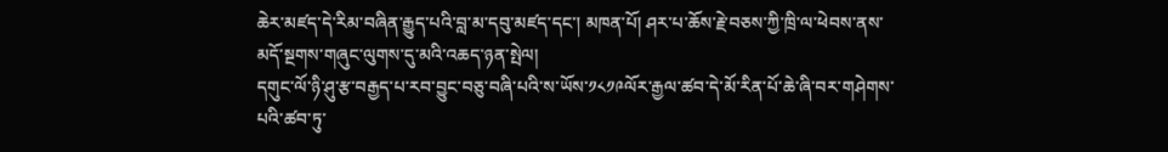ཆེར་མཛད་དེ་རིམ་བཞིན་རྒྱུད་པའི་བླ་མ་དབུ་མཛད་དང་། མཁན་པོ། ཤར་པ་ཆོས་རྗེ་བཅས་ཀྱི་ཁྲི་ལ་ཕེབས་ནས་མདོ་སྔགས་གཞུང་ལུགས་དུ་མའི་འཆད་ཉན་སྤེལ།
དགུང་ལོ་ཉི་ཤུ་རྩ་བརྒྱད་པ་རབ་བྱུང་བཅུ་བཞི་པའི་ས་ཡོས་༡༨༡༩ལོར་རྒྱལ་ཚབ་དེ་མོ་རིན་པོ་ཆེ་ཞི་བར་གཤེགས་པའི་ཚབ་ཏུ་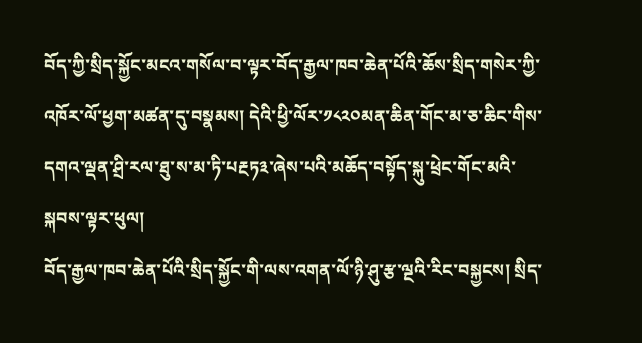བོད་ཀྱི་སྲིད་སྐྱོང་མངའ་གསོལ་བ་ལྟར་བོད་རྒྱལ་ཁབ་ཆེན་པོའི་ཆོས་སྲིད་གསེར་ཀྱི་འཁོར་ལོ་ཕྱག་མཚན་དུ་བསྣམས། དེའི་ཕྱི་ལོར་༡༨༢༠མན་ཆིན་གོང་མ་ཅ་ཆིང་གིས་དགའ་ལྡན་ཤྲི་རལ་ཐུ་ས་མ་ཏི་པརྔཏ༣་ཞེས་པའི་མཆོད་བསྟོད་སྐུ་ཕྲེང་གོང་མའི་སྐབས་ལྟར་ཕུལ།
བོད་རྒྱལ་ཁབ་ཆེན་པོའི་སྲིད་སྐྱོང་གི་ལས་འགན་ལོ་ཉི་ཤུ་རྩ་ལྔའི་རིང་བསྐྱངས། སྲིད་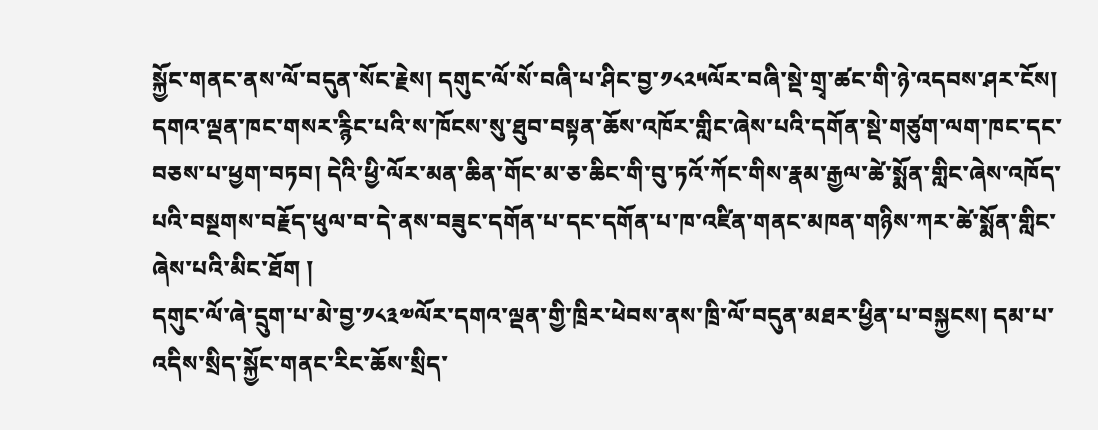སྐྱོང་གནང་ནས་ལོ་བདུན་སོང་རྗེས། དགུང་ལོ་སོ་བཞི་པ་ཤིང་བྱ་༡༨༢༥ལོར་བཞི་སྡེ་གྲྭ་ཚང་གི་ཉེ་འདབས་ཤར་ངོས། དགའ་ལྡན་ཁང་གསར་རྙིང་པའི་ས་ཁོངས་སུ་ཐུབ་བསྟན་ཆོས་འཁོར་གླིང་ཞེས་པའི་དགོན་སྡེ་གཙུག་ལག་ཁང་དང་བཅས་པ་ཕྱག་བཏབ། དེའི་ཕྱི་ལོར་མན་ཆིན་གོང་མ་ཅ་ཆིང་གི་བུ་ཏའོ་ཀོང་གིས་རྣམ་རྒྱལ་ཚེ་སྨོན་གླིང་ཞེས་འཁོད་པའི་བསྔགས་བརྗོད་ཕུལ་བ་དེ་ནས་བཟུང་དགོན་པ་དང་དགོན་པ་ཁ་འཛིན་གནང་མཁན་གཉིས་ཀར་ཚེ་སྨོན་གླིང་ཞེས་པའི་མིང་ཐོག །
དགུང་ལོ་ཞེ་དྲུག་པ་མེ་བྱ་༡༨༣༧ལོར་དགའ་ལྡན་གྱི་ཁྲིར་ཕེབས་ནས་ཁྲི་ལོ་བདུན་མཐར་ཕྱིན་པ་བསྐྱངས། དམ་པ་འདིས་སྲིད་སྐྱོང་གནང་རིང་ཆོས་སྲིད་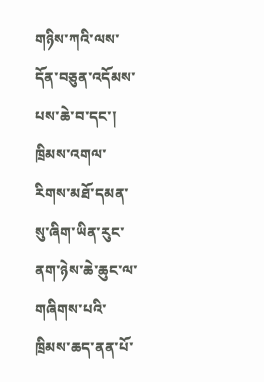གཉིས་ཀའི་ལས་དོན་བཅུན་འདོམས་པས་ཆེ་བ་དང་། ཁྲིམས་འགལ་རིགས་མཐོ་དམན་སུ་ཞིག་ཡིན་རུང་ནག་ཉེས་ཆེ་ཆུང་ལ་གཞིགས་པའི་ཁྲིམས་ཆད་ནན་པོ་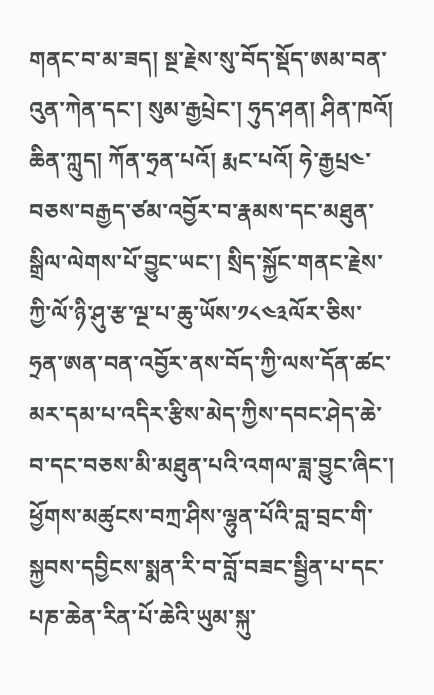གནང་བ་མ་ཟད། སྔ་རྗེས་སུ་བོད་སྡོད་ཨམ་བན་འུན་ཀེན་དང་། སུམ་རྒྱཔྲེང་། ཧུད་ཤན། ཤིན་ཁའོ། ཆིན་ཀླུད། ཀོན་ཧྲན་པའོ། རྨང་པའོ། ཧེ་རྒྱཔྲ༤་བཅས་བརྒྱད་ཙམ་འབྱོར་བ་རྣམས་དང་མཐུན་སྒྲིལ་ལེགས་པོ་བྱུང་ཡང་། སྲིད་སྐྱོང་གནང་རྗེས་ཀྱི་ལོ་ཉི་ཤུ་རྩ་ལྔ་པ་ཆུ་ཡོས་༡༨༤༣ལོར་ཅིས་ཧྲན་ཨན་བན་འབྱོར་ནས་བོད་ཀྱི་ལས་དོན་ཚང་མར་དམ་པ་འདིར་རྩིས་མེད་ཀྱིས་དབང་ཤེད་ཆེ་བ་དང་བཅས་མི་མཐུན་པའི་འགལ་ཟླ་བྱུང་ཞིང་།
ཕྱོགས་མཚུངས་བཀྲ་ཤིས་ལྷུན་པོའི་བླ་བྲང་གི་སྐྱབས་དབྱིངས་སྨན་རི་བ་བློ་བཟང་སྦྱིན་པ་དང་པཎ་ཆེན་རིན་པོ་ཆེའི་ཡུམ་སྐུ་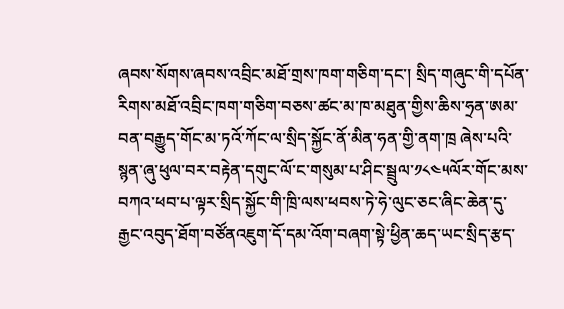ཞབས་སོགས་ཞབས་འབྲིང་མཐོ་གྲས་ཁག་གཅིག་དང་། སྲིད་གཞུང་གི་དཔོན་རིགས་མཐོ་འབྲིང་ཁག་གཅིག་བཅས་ཚང་མ་ཁ་མཐུན་གྱིས་ཆིས་ཧྲན་ཨམ་བན་བརྒྱུད་གོང་མ་ཏའོ་ཀོང་ལ་སྲིད་སྐྱོང་ནོ་མིན་ཧན་གྱི་ནག་ཁྲ ཞེས་པའི་སྙན་ཞུ་ཕུལ་བར་བརྟེན་དགུང་ལོ་ང་གསུམ་པ་ཤིང་སྦྲུལ་༡༨༤༥ལོར་གོང་མས་བཀའ་ཕབ་པ་ལྟར་སྲིད་སྐྱོང་གི་ཁྲི་ལས་ཕབས་ཏེ་ཧེ་ལུང་ཅང་ཞིང་ཆེན་དུ་རྒྱང་འབུད་ཐོག་བཙོནའཇུག་དོ་དམ་འོག་བཞག་སྟེ་ཕྱིན་ཆད་ཡང་སྲིད་རྩད་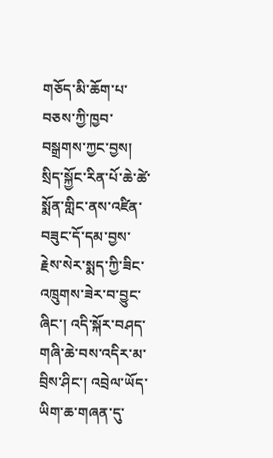གཅོད་མི་ཆོག་པ་བཅས་ཀྱི་ཁྱབ་བསྒྲགས་ཀྱང་བྱས། སྲིད་སྐྱོང་རིན་པོ་ཆེ་ཚེ་སྨོན་གླིང་ནས་འཛིན་བཟུང་དོ་དམ་བྱས་རྗེས་སེར་སྨད་ཀྱི་ཟིང་འཁྲུགས་ཟེར་བ་བྱུང་ཞིང་། འདི་སྐོར་བཤད་གཞི་ཆེ་བས་འདིར་མ་བྲིས་ཤིང་། འབྲེལ་ཡོད་ཡིག་ཆ་གཞན་དུ་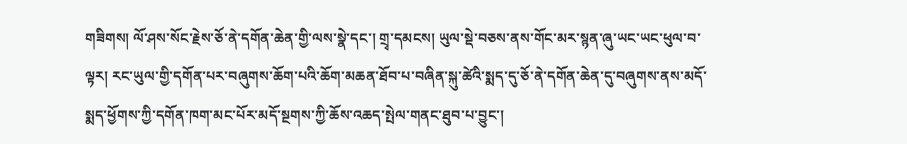གཟིགས། ལོ་ཤས་སོང་རྗེས་ཅོ་ནེ་དགོན་ཆེན་གྱི་ལས་སྣེ་དང་། གྲྭ་དམངས། ཡུལ་སྡེ་བཅས་ནས་གོང་མར་སྙན་ཞུ་ཡང་ཡང་ཕུལ་བ་ལྟར། རང་ཡུལ་གྱི་དགོན་པར་བཞུགས་ཆོག་པའི་ཆོག་མཆན་ཐོབ་པ་བཞིན་སྐུ་ཚེའི་སྨད་དུ་ཅོ་ནེ་དགོན་ཆེན་དུ་བཞུགས་ནས་མདོ་སྨད་ཕྱོགས་ཀྱི་དགོན་ཁག་མང་པོར་མདོ་སྔགས་ཀྱི་ཆོས་འཆད་སྤེལ་གནང་ཐུབ་པ་བྱུང་།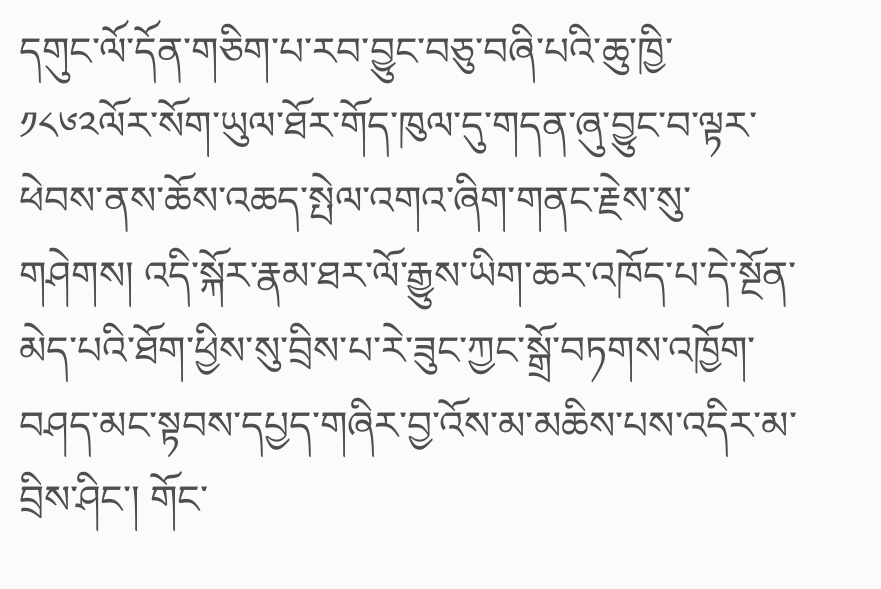དགུང་ལོ་དོན་གཅིག་པ་རབ་བྱུང་བཅུ་བཞི་པའི་ཆུ་ཁྱི་༡༨༦༢ལོར་སོག་ཡུལ་ཐོར་གོད་ཁུལ་དུ་གདན་ཞུ་བྱུང་བ་ལྟར་ཕེབས་ནས་ཆོས་འཆད་སྤེལ་འགའ་ཞིག་གནང་རྗེས་སུ་གཤེགས། འདི་སྐོར་རྣམ་ཐར་ལོ་རྒྱུས་ཡིག་ཆར་འཁོད་པ་དེ་སྔོན་མེད་པའི་ཐོག་ཕྱིས་སུ་བྲིས་པ་རེ་ཟུང་ཀྱང་སྒྲོ་བཏགས་འཁྱོག་བཤད་མང་སྟབས་དཔྱད་གཞིར་བྱ་འོས་མ་མཆིས་པས་འདིར་མ་བྲིས་ཤིང་། གོང་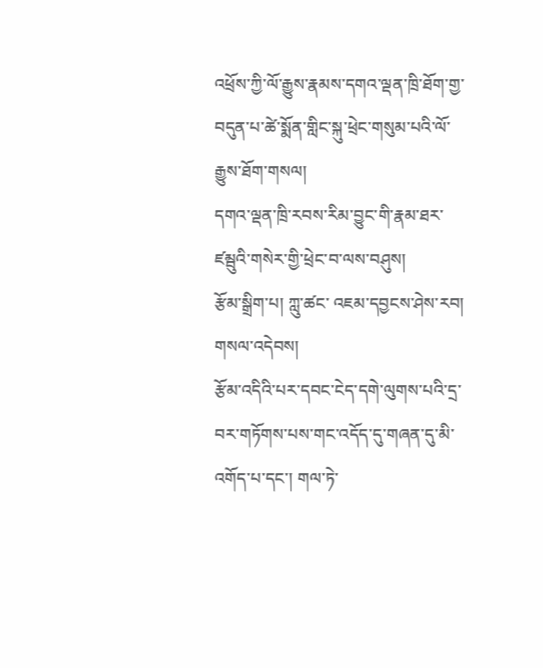འཕྲོས་ཀྱི་ལོ་རྒྱུས་རྣམས་དགའ་ལྡན་ཁྲི་ཐོག་གྱ་བདུན་པ་ཚེ་སྨོན་གླིང་སྐུ་ཕྲེང་གསུམ་པའི་ལོ་རྒྱུས་ཐོག་གསལ།
དགའ་ལྡན་ཁྲི་རབས་རིམ་བྱུང་གི་རྣམ་ཐར་ཛམྦུའི་གསེར་གྱི་ཕྲེང་བ་ལས་བཤུས།
རྩོམ་སྒྲིག་པ། ཀླུ་ཚང་ འཇམ་དབྱངས་ཤེས་རབ།
གསལ་འདེབས།
རྩོམ་འདིའི་པར་དབང་ངེད་དགེ་ལུགས་པའི་དྲ་བར་གཏོགས་པས་གང་འདོད་དུ་གཞན་དུ་མི་འགོད་པ་དང་། གལ་ཏེ་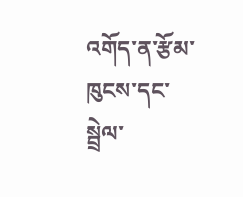འགོད་ན་རྩོམ་ཁུངས་དང་སྦྲེལ་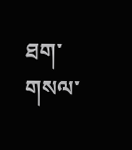ཐག་གསལ་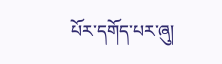པོར་དགོད་པར་ཞུ།